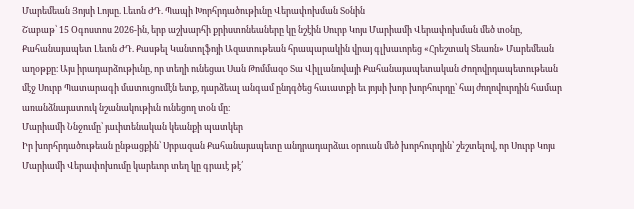Մարեմեան Յոյսի Լոյսը. Լեւոն ԺԴ. Պապի Խորհրդածութիւնը Վերափոխման Տօնին
Շաբաթ՝ 15 Օգոստոս 2026-ին, երբ աշխարհի քրիստոնեաները կը նշէին Սուրբ Կոյս Մարիամի Վերափոխման մեծ տօնը, Քահանայապետ Լեւոն ԺԴ. Քասթել Կանտոլֆոյի Ազատութեան հրապարակին վրայ գլխաւորեց «Հրեշտակ Տեառն» Մարեմեան աղօթքը։ Այս իրադարձութիւնը, որ տեղի ունեցաւ Սան Թոմմազօ Տա Վիլլանովայի Քահանայապետական Ժողովրդապետութեան մէջ Սուրբ Պատարագի մատուցումէն ետք, դարձեալ անգամ ընդգծեց հաւատքի եւ յոյսի խոր խորհուրդը՝ հայ ժողովուրդին համար առանձնայատուկ նշանակութիւն ունեցող տօն մը։
Մարիամի Ննջումը՝ յաւիտենական կեանքի պատկեր
Իր խորհրդածութեան ընթացքին՝ Սրբազան Քահանայապետը անդրադարձաւ օրուան մեծ խորհուրդին՝ շեշտելով, որ Սուրբ Կոյս Մարիամի Վերափոխումը կարեւոր տեղ կը գրաւէ թէ՛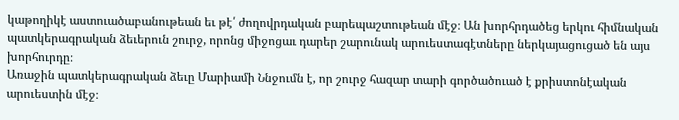կաթողիկէ աստուածաբանութեան եւ թէ՛ ժողովրդական բարեպաշտութեան մէջ։ Ան խորհրդածեց երկու հիմնական պատկերագրական ձեւերուն շուրջ, որոնց միջոցաւ դարեր շարունակ արուեստագէտները ներկայացուցած են այս խորհուրդը։
Առաջին պատկերագրական ձեւը Մարիամի Ննջումն է, որ շուրջ հազար տարի գործածուած է քրիստոնէական արուեստին մէջ։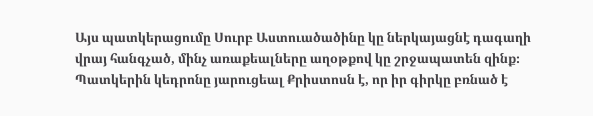Այս պատկերացումը Սուրբ Աստուածածինը կը ներկայացնէ դագաղի վրայ հանգչած, մինչ առաքեալները աղօթքով կը շրջապատեն զինք։ Պատկերին կեդրոնը յարուցեալ Քրիստոսն է, որ իր գիրկը բռնած է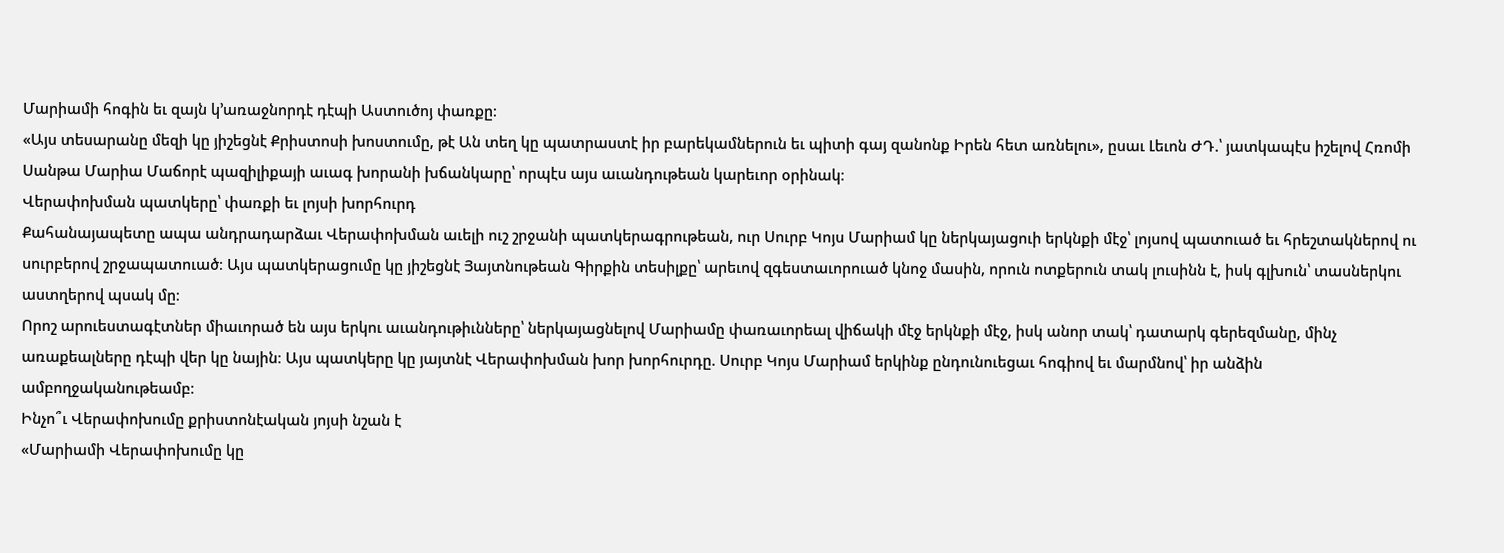Մարիամի հոգին եւ զայն կ՚առաջնորդէ դէպի Աստուծոյ փառքը։
«Այս տեսարանը մեզի կը յիշեցնէ Քրիստոսի խոստումը, թէ Ան տեղ կը պատրաստէ իր բարեկամներուն եւ պիտի գայ զանոնք Իրեն հետ առնելու», ըսաւ Լեւոն ԺԴ.՝ յատկապէս իշելով Հռոմի Սանթա Մարիա Մաճորէ պազիլիքայի աւագ խորանի խճանկարը՝ որպէս այս աւանդութեան կարեւոր օրինակ։
Վերափոխման պատկերը՝ փառքի եւ լոյսի խորհուրդ
Քահանայապետը ապա անդրադարձաւ Վերափոխման աւելի ուշ շրջանի պատկերագրութեան, ուր Սուրբ Կոյս Մարիամ կը ներկայացուի երկնքի մէջ՝ լոյսով պատուած եւ հրեշտակներով ու սուրբերով շրջապատուած։ Այս պատկերացումը կը յիշեցնէ Յայտնութեան Գիրքին տեսիլքը՝ արեւով զգեստաւորուած կնոջ մասին, որուն ոտքերուն տակ լուսինն է, իսկ գլխուն՝ տասներկու աստղերով պսակ մը։
Որոշ արուեստագէտներ միաւորած են այս երկու աւանդութիւնները՝ ներկայացնելով Մարիամը փառաւորեալ վիճակի մէջ երկնքի մէջ, իսկ անոր տակ՝ դատարկ գերեզմանը, մինչ առաքեալները դէպի վեր կը նային։ Այս պատկերը կը յայտնէ Վերափոխման խոր խորհուրդը. Սուրբ Կոյս Մարիամ երկինք ընդունուեցաւ հոգիով եւ մարմնով՝ իր անձին ամբողջականութեամբ։
Ինչո՞ւ Վերափոխումը քրիստոնէական յոյսի նշան է
«Մարիամի Վերափոխումը կը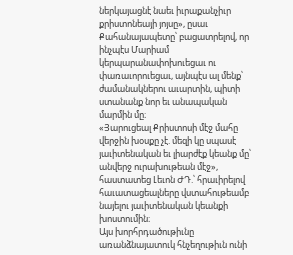ներկայացնէ նաեւ իւրաքանչիւր քրիստոնեայի յոյսը», ըսաւ Քահանայապետը՝ բացատրելով, որ ինչպէս Մարիամ կերպարանափոխուեցաւ ու փառաւորուեցաւ, այնպէս ալ մենք՝ ժամանակներու աւարտին, պիտի ստանանք նոր եւ անապական մարմին մը։
«Յարուցեալ Քրիստոսի մէջ մահը վերջին խօսքը չէ. մեզի կը սպասէ յաւիտենական եւ լիարժէք կեանք մը՝ անվերջ ուրախութեան մէջ», հաստատեց Լեւոն ԺԴ.՝ հրաւիրելով հաւատացեալները վստահութեամբ նայելու յաւիտենական կեանքի խոստումին։
Այս խորհրդածութիւնը առանձնայատուկ հնչեղութիւն ունի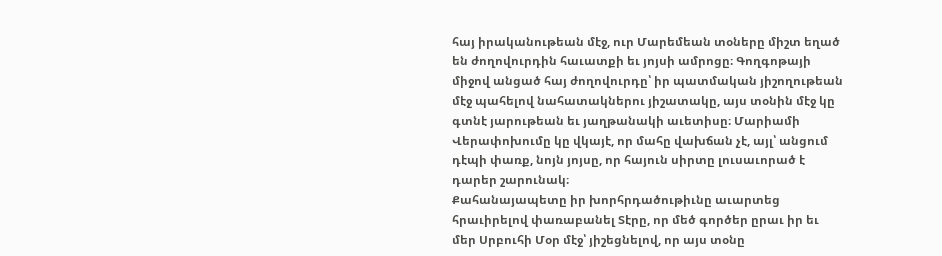հայ իրականութեան մէջ, ուր Մարեմեան տօները միշտ եղած են ժողովուրդին հաւատքի եւ յոյսի ամրոցը։ Գողգոթայի միջով անցած հայ ժողովուրդը՝ իր պատմական յիշողութեան մէջ պահելով նահատակներու յիշատակը, այս տօնին մէջ կը գտնէ յարութեան եւ յաղթանակի աւետիսը։ Մարիամի Վերափոխումը կը վկայէ, որ մահը վախճան չէ, այլ՝ անցում դէպի փառք, նոյն յոյսը, որ հայուն սիրտը լուսաւորած է դարեր շարունակ։
Քահանայապետը իր խորհրդածութիւնը աւարտեց հրաւիրելով փառաբանել Տէրը, որ մեծ գործեր ըրաւ իր եւ մեր Սրբուհի Մօր մէջ՝ յիշեցնելով, որ այս տօնը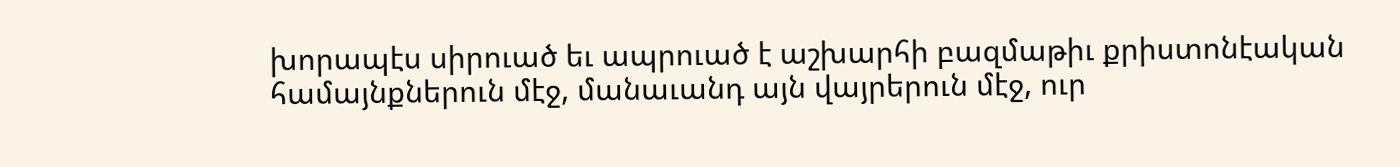խորապէս սիրուած եւ ապրուած է աշխարհի բազմաթիւ քրիստոնէական համայնքներուն մէջ, մանաւանդ այն վայրերուն մէջ, ուր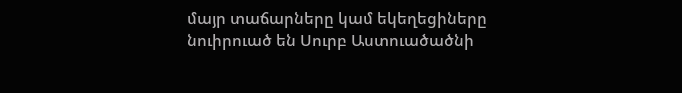մայր տաճարները կամ եկեղեցիները նուիրուած են Սուրբ Աստուածածնի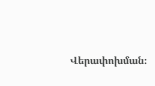Վերափոխման։